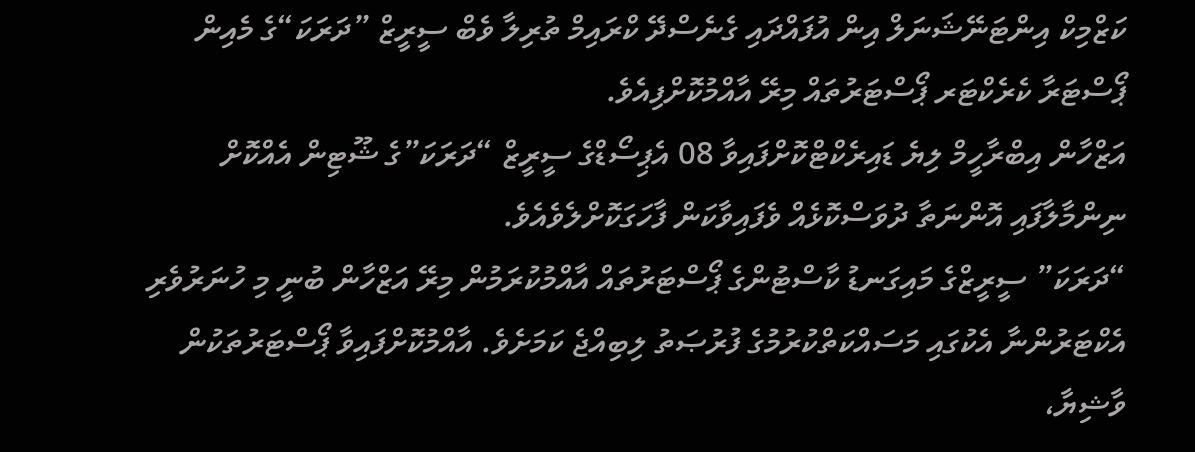ކަޒްމިކް އިންޓަނޭޝަނަލް އިން އުފައްދައި ގެނެސްދޭ ކްރައިމް ތުރިލާ ވެބް ސީރީޒް ”ދަރަކަ“ގެ މެއިން ޕޯސްޓަރާ ކެރެކްޓަރ ޕޯސްޓަރުތައް މިރޭ އާއްމުކޮށްފިއެވެ.
އަޒްހާން އިބްރާހީމް ލިޔެ ޑައިރެކްޓްކޮށްފައިވާ 08 އެޕިސޯޑްގެ ސީރީޒް “ދަރަކަ”ގެ ޝޫޓިން އެއްކޮށް ނިންމާލާފައި އޮންނަތާ ދުވަސްކޮޅެއް ވެފައިވާކަން ފާހަގަކޮށްލެވެއެވެ.
“ދަރަކަ” ސީރީޒްގެ މައިގަނޑު ކާސްޓުންގެ ޕޯސްޓަރުތައް އާއްމުކުރަމުން މިރޭ އަޒްހާން ބުނީ މި ހުނަރުވެރި އެކްޓަރުންނާ އެކުގައި މަސައްކަތްކުރުމުގެ ފުރުޞަތު ލިބިއްޖެ ކަމަށެވެ. އާއްމުކޮށްފައިވާ ޕޯސްޓަރުތަކުން ވާޝިޔާ،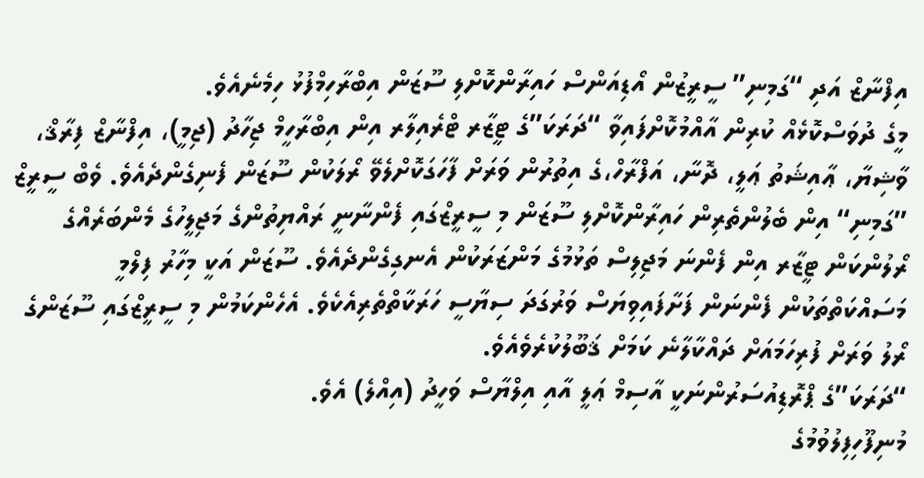އިފްނާޒް އަދި “ގަމިނި” ސީރީޒުން އޯޑިއަންސް ހައިރާންކޮށްލި ސޫޒަން އިބްރާހިމްފުޅު ހިމެނެއެވެ.
މީގެ ދުވަސްކޮޅެއް ކުރިން އާއްމުކޮށްފައިވާ “ދަރަކަ”ގެ ޓީޒާރ ޓްރެއިލާރ އިން އިބްރާހީމް ޖިހާދު (ޖިމީ)، އިފްނާޒް ފިރާޤް، ވާޝިޔާ، ޢާއިޝަތު ޢަލީ، ދޮނާ، އަފްރާހް،ގެ އިތުރުން ވަރަށް ފާހަގަކޮށްލެވޭ ރޯލަކުން ސޫޒަން ފެނިގެންދެއެވެ. ވެބް ސީރީޒް ”ގަމިނި“ އިން ބެލުންތެރިން ހައިރާންކޮށްލި ސޫޒަން މި ސީރީޒްގައި ފެންނާނީ ރައްޔިތުންގެ މަޖިލީހުގެ މެންބަރެއްގެ ރޯލުންކަން ޓީޒާރ އިން ފެންނަ މަޖިލިސް ތަޅުމުގެ މަންޒަރަކުން އެނގިގެންދެއެވެ. ސޫޒަން އަކީ މިހާރު ފިލްމީ މަސައްކަތްތަކުން ފެންނަން ފަށާފައިވިޔަސް ވަރުގަދަ ސިޔާސީ ހަރަކާތްތެރިއެކެވެ. އެހެންކަމުން މި ސީރީޒްގައި ސޫޒަންގެ ރޯލު ވަރަށް ފުރިހަމައަށް ދައްކާލާނެ ކަމަށް ޤަބޫލުކުރެވެއެވެ.
“ދަރަކަ”ގެ ޕްރޮޑިއުސަރުންނަކީ އާސިމް ޢަލީ އާއި އިލްޔާސް ވަހީދު (އިއްލެ) އެވެ.
މުނިފޫހިފިލުވުމުގެ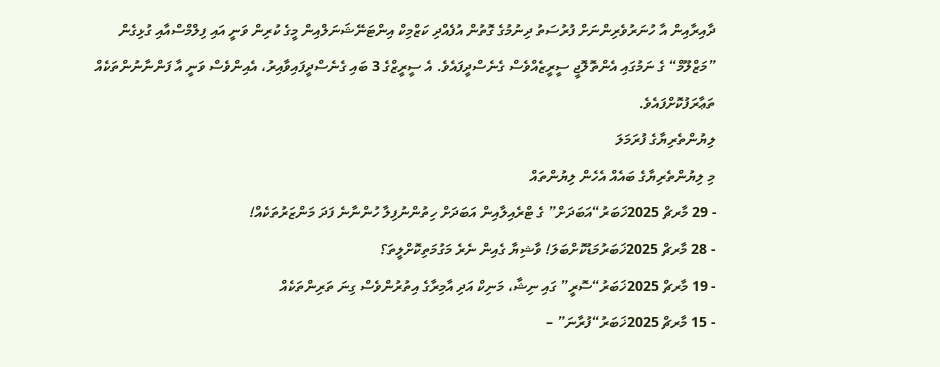ދާއިރާއިން އާ ހުނަރުވެރިންނަށް ފުރުސަތު ދިނުމުގެ ގޮތުން އުފެއްދި ކަޒްމިކް އިންޓަނޭޝަނަލްއިން މީގެ ކުރިން ވަނީ އައި ފިލްމްސްއާއި ގުޅިގެން ”މަޒްލޫމް“ ގެ ނަމުގައި އެންތޮލޮޖީ ސީރީޒެއްވެސް ގެނެސްދީފައެވެ. އެ ސީރީޒްގެ 3 ބައި ގެނެސްދީފައިވާއިރު، އެއިންވެސް ވަނީ އާ ފަންނާނުންތަކެއް ތަޢާރަފުކޮށްފައެވެ.
ލިޔުންތެރިޔާގެ ފުރަމަލަ
މި ލިޔުންތެރިޔާގެ ބައެއް އެހެން ލިޔުންތައް
- 29 މާރޗް 2025ޚަބަރު“އަބަދަށް” ގެ ޓްރެއިލާއިން އަބަދަށް ހިތުންނުފިލާ ހުންނާނެ ފަދަ މަންޒަރުތަކެއް!
- 28 މާރޗް 2025ޚަބަރުމަޑުކޮށްބަލަ! ވާޝިޔާ ގެއިން ނެރެ މަގުމަތިކޮށްލީތަ؟
- 19 މާރޗް 2025ޚަބަރު“ސޮރީ” ގައި ނިޝާ، މަނިކް އަދި އާމިރާގެ އިތުރުންވެސް ގިނަ ތަރިންތަކެއް
- 15 މާރޗް 2025ޚަބަރު“ފުރާނަ” –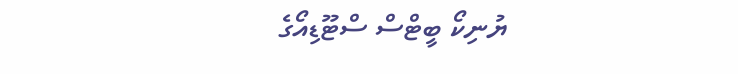ޔުނިކޯ ބީޓްސް ސްޓޫޑިއޯގެ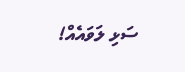ސަޅި ލަވައެއް!